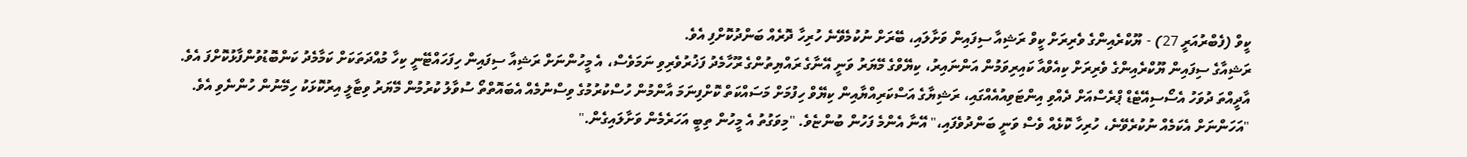ކީވް (ފެބްރުއަރީ 27) - ޔޫކްރެއިންގެ ވެރިރަށް ކީވް ރަޝިއާ ސިފައިން ވަށާލައި، ބޭރަށް ނުކުމެވޭނެ ހުރިހާ ދޮރެއް ބަންދުކޮށްފި އެވެ.
ރަޝިއާގެ ސިފައިން ޔޫކްރެއިންގެ ވެރިރަށް ކިއެވްއާ ކައިރިވަމުން އަންނައިރު، ކިޔޭވްގެ މޭޔަރު ވަނީ އޭނާގެ ރައްޔިތުންގެ ރޫހާމެދު ފަޚުރުވެރިވި ނަމަވެސް، އެ މީހުންނަށް ރަޝިއާ ސިފައިން ހިފަހައްޓޭނީ ކިހާ މުއްދަތަކަށް ކަމާމެދު ކަންބޮޑުވުންފާޅުކޮށްފަ އެވެ.
އާދީއްތަ ދުވަހު އެސޯސިއޭޓެޑް ޕްރެސްއަށް ދެއްވި އިންޓަވިއުއެއްގައި، ރަޝިޔާގެ އަސްކަރިއްޔާއިން ކިޔޭވް ހިފުމަށް މަސައްކަތް ކޮށްފިނަމަ އާންމުން ހުސްކުރުމުގެ ވިސްނުމެއް އެބައޮތްތޯ ސުވާލު ކުރުމުން މޭޔަރު ވިޓާލީ އިރުކޮޅަކު ހިމޭނުން ހުންނެވި އެވެ.
"އަހަންނަށް އެކަމެއް ނުކުރެވޭނެ، ހުރިހާ ކޮޅެއް ވެސް ވަނީ ބަންދުވެފައި،" އޭނާ އެންމެ ފަހުން ބުންޏެވެ. "މިވަގުތު އެ މީހުން ތިބީ އަހަރެމެން ވަށާލައިގެން."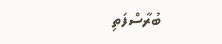ބުރާސްފަތި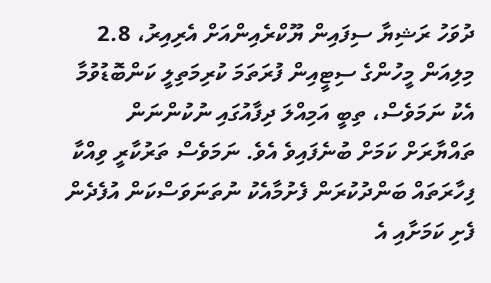ދުވަހު ރަޝިޔާ ސިފައިން ޔޫކްރެއިންއަށް އެރިއިރު، 2.8 މިލިއަން މީހުންގެ ސިޓީއިން ފުރަތަމަ ކުރިމަތިލީ ކަންބޮޑުވުމާ އެކު ނަމަވެސް، ތިބީ އަމިއްލަ ދިފާއުގައި ނުކުންނަން ތައްޔާރަށް ކަމަށް ބުނެފައިވެ އެވެ. ނަމަވެސް ތަރުކާރީ ވިއްކާ ފިހާރަތައް ބަންދުކުރަން ފެށުމާއެކު ނުތަނަވަސްކަން އުފެދެން ފެށި ކަމަށާއި އެ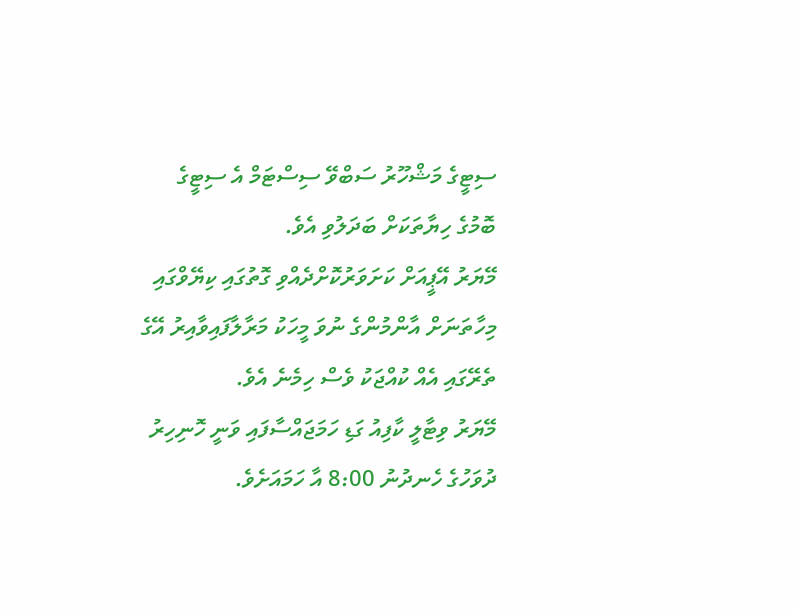ސިޓީގެ މަޝްހޫރު ސަބްވޭ ސިސްޓަމް އެ ސިޓީގެ ބޮމުގެ ހިޔާތަކަށް ބަދަލުވި އެވެ.
މޭޔަރު އޭޕީއަށް ކަށަވަރުކޮށްދެއްވި ގޮތުގައި ކިޔޭވްގައި މިހާތަނަށް އާންމުންގެ ނުވަ މީހަކު މަރާލާފައިވާއިރު އޭގެ ތެރޭގައި އެއް ކުއްޖަކު ވެސް ހިމެނެ އެވެ.
މޭޔަރު ވިޓާލީ ކާފިއު ގަޑި ހަމަޖައްސާފައި ވަނީ ހޮނިހިރު ދުވަހުގެ ހެނދުނު 8:00 އާ ހަމައަށެވެ.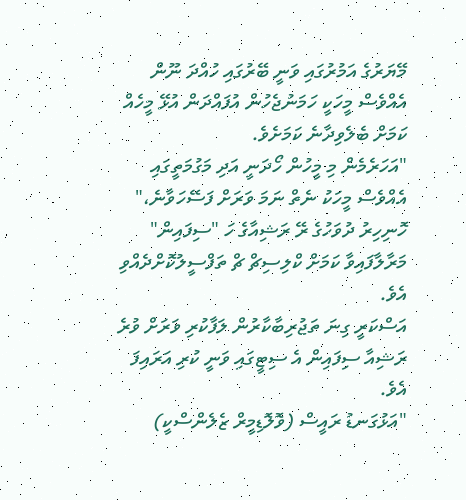މޭޔަރުގެ އަމުރުގައި ވަނީ ބޭރުގައި ހުއްދަ ނޫން އެއްވެސް މީހަކީ ހަމަނުޖެހުން އުފައްދަން އުޅޭ މީހެއް ކަމަށް ބެލެވިދާނެ ކަމަށެވެ.
"އަހަރެމެން މި މީހުން ހޯދަނީ އަދި މަގުމަތީގައި އެއްވެސް މީހަކު ނެތް ނަމަ ވަރަށް ފަސޭހަވާނެ،" ހޮނިހިރު ދުވަހުގެ ރޭ ރަޝިއާގެ ހަ "ސިފައިން" މަރާލާފައިވާ ކަމަށް ކްލިސިޗް ޗް ތަފްސީލުކޮށްދެއްވި އެވެ.
އަސްކަރީ ގިނަ ތަޖުރިބާކާރުން ލަފާކުރި ވަރަށް ވުރެ ރަޝިއާ ސިފައިން އެ ސިޓީގައި ވަނީ ކުރި އަރައިފަ އެވެ.
"އަޅުގަނޑު ރައީސް (ވޮލޮޑިމީރް ޒެލެންސްކީ)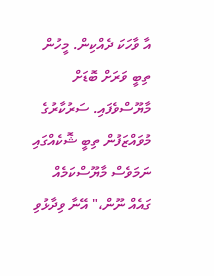އާ ވާހަކަ ދެއްކިން. މީހުން ތިބީ ވަރަށް ބޮޑަށް މާޔޫސްވެފައި. ސަރުކާރުގެ މުވައްޒަފުން ތިބީ ޝޮކެއްގައި ނަމަވެސް މާޔޫސްކަމެއް ގައެއް ނޫން،" އޭނާ ވިދާޅުވި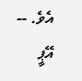އެވެ. -- އޭޕީ